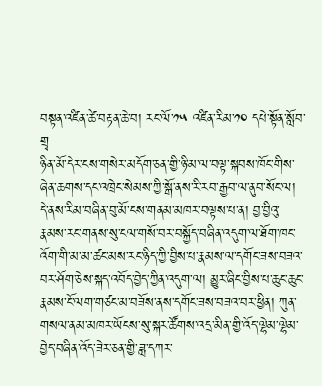བསྟན་འཛིན་ཚེ་བརྟན་ཆེ་བ། རང་ལོ་༡༥ འཛིན་རིམ་༡༠ དཔེ་སྟོན་སློབ་གྲྭ
ཉིན་མོ་དེར་ངས་གསེར་མདོག་ཅན་གྱི་ཉི་མ་ལ་བལྟ་སྐབས་ཁོང་གིས་ཞེན་ཆགས་དང་འཁྲེང་སེམས་ཀྱི་སྒོ་ནས་རི་རབ་རྒྱབ་ལ་ནུབ་སོང་ལ། དེ་ནས་རིམ་བཞིན་བུ་མོ་ངས་གནམ་མཁར་བལྟས་པ་ན། བྱ་བྱིའུ་རྣམས་རང་གནས་སུ་ངལ་གསོ་བར་བསྐྱོད་བཞིན་འདུག་ལ་ཐོག་ཁང་འོག་གི་མ་མ་ཚང་མས་རང་ཉིད་ཀྱི་བྱིས་པ་རྣམས་ལ་དགོང་ཟས་བཟའ་བར་ཤོག་ཅེས་སྐད་འབོད་བྱེད་ཀྱིན་འདུག་ལ། མྱུར་ཞིང་བྱིས་པ་ཆུང་ཆུང་རྣམས་ངོ་ལག་གཙང་མ་བཟོས་ནས་དགོང་ཟས་བཟའ་བར་ཕྱིན། ཀུན་གསལ་ནམ་མཁར་ཡོངས་སུ་སྐར་ཚོགས་འདྲ་མིན་གྱི་འོད་ལྷེམ་ལྷེམ་བྱེད་བཞིན་འོད་ཟེར་ཅན་གྱི་ཟླ་དཀར་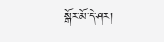སྒོར་མོ་དེ་ཤར།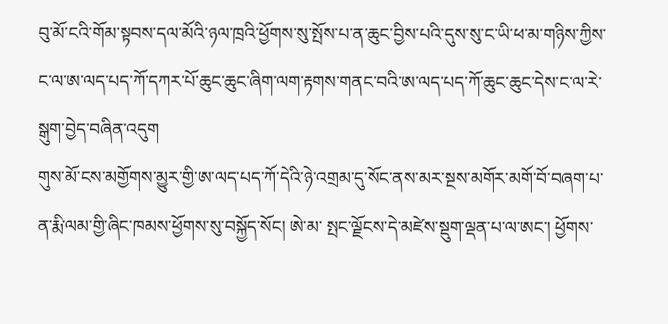བུ་མོ་ངའི་གོམ་སྟབས་དལ་མོའི་ཉལ་ཁྲའི་ཕྱོགས་སུ་སྤོས་པ་ན་ཆུང་བྱིས་པའི་དུས་སུ་ང་ཡི་ཕ་མ་གཉིས་ཀྱིས་ང་ལ་ཨ་ལད་པད་ཀོ་དཀར་པོ་ཆུང་ཆུང་ཞིག་ལག་རྟགས་གནང་བའི་ཨ་ལད་པད་ཀོ་ཆུང་ཆུང་དེས་ང་ལ་རེ་སྒུག་བྱེད་བཞིན་འདུག
གུས་མོ་ངས་མགྱོགས་མྱུར་གྱི་ཨ་ལད་པད་ཀོ་དེའི་ཉེ་འགྲམ་དུ་སོང་ནས་མར་སྔས་མགོར་མགོ་བོ་བཞག་པ་ན་རྨི་ལམ་གྱི་ཞིང་ཁམས་ཕྱོགས་སུ་བསྐྱོད་སོང། ཨེ་མ་ སྤང་ལྗོངས་དེ་མཛེས་སྡུག་ལྡན་པ་ལ་ཨང་། ཕྱོགས་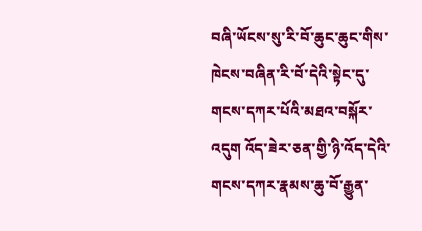བཞི་ཡོངས་སུ་རི་བོ་ཆུང་ཆུང་གིས་ཁེངས་བཞིན་རི་བོ་དེའི་སྟེང་དུ་གངས་དཀར་པོའི་མཐའ་བསྐོར་འདུག འོད་ཟེར་ཅན་གྱི་ཉི་འོད་དེའི་གངས་དཀར་རྣམས་ཆུ་བོ་རྒྱུན་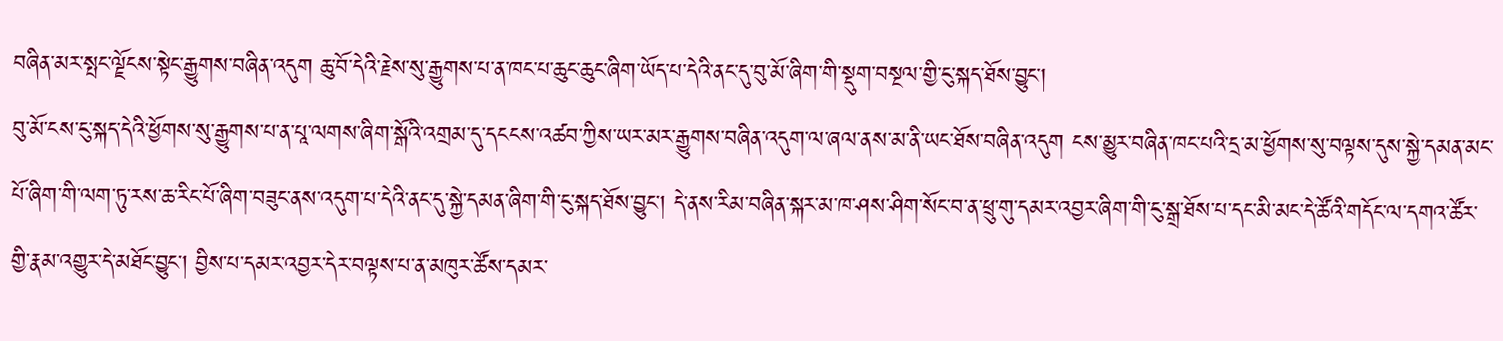བཞིན་མར་སྤང་ལྗོངས་སྟེང་རྒྱུགས་བཞིན་འདུག ཆུ་བོ་དེའི་རྗེས་སུ་རྒྱུགས་པ་ན་ཁང་པ་ཆུང་ཆུང་ཞིག་ཡོད་པ་དེའི་ནང་དུ་བུ་མོ་ཞིག་གི་སྡུག་བསྔལ་གྱི་ངུ་སྐད་ཐོས་བྱུང་།
བུ་མོ་ངས་ངུ་སྐད་དེའི་ཕྱོགས་སུ་རྒྱུགས་པ་ན་པཱ་ལགས་ཞིག་སྒོའི་འགྲམ་དུ་དངངས་འཚབ་ཀྱིས་ཡར་མར་རྒྱུགས་བཞིན་འདུག་ལ་ཞལ་ནས་མ་ནི་ཡང་ཐོས་བཞིན་འདུག ངས་མྱུར་བཞིན་ཁང་པའི་དྲ་མ་ཕྱོགས་སུ་བལྟས་དུས་སྐྱེ་དམན་མང་པོ་ཞིག་གི་ལག་ཏུ་རས་ཆ་རིང་པོ་ཞིག་བཟུང་ནས་འདུག་པ་དེའི་ནང་དུ་སྐྱེ་དམན་ཞིག་གི་ངུ་སྐད་ཐོས་བྱུང་། དེ་ནས་རིམ་བཞིན་སྐར་མ་ཁ་ཤས་ཤིག་སོང་བ་ན་ཕྲུ་གུ་དམར་འབྱར་ཞིག་གི་ངུ་སྒྲ་ཐོས་པ་དང་མི་མང་དེ་ཚོའི་གདོང་ལ་དགའ་ཚོར་གྱི་རྣམ་འགྱུར་དེ་མཐོང་བྱུང་། བྱིས་པ་དམར་འབྱར་དེར་བལྟས་པ་ན་མཁུར་ཚོས་དམར་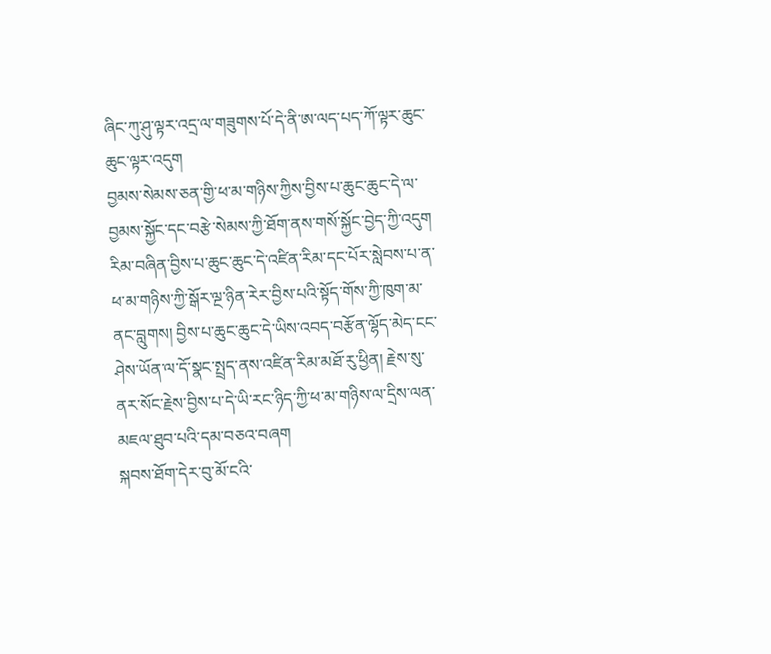ཞིང་ཀུ་ཤུ་ལྟར་འདྲ་ལ་གཟུགས་པོ་དེ་ནི་ཨ་ལད་པད་ཀོ་ལྟར་ཆུང་ཆུང་ལྟར་འདུག
བྱམས་སེམས་ཅན་གྱི་ཕ་མ་གཉིས་ཀྱིས་བྱིས་པ་ཆུང་ཆུང་དེ་ལ་བྱམས་སྐྱོང་དང་བརྩེ་སེམས་ཀྱི་ཐོག་ནས་གསོ་སྐྱོང་བྱེད་ཀྱི་འདུག རིམ་བཞིན་བྱིས་པ་ཆུང་ཆུང་དེ་འཛིན་རིམ་དང་པོར་སླེབས་པ་ན་ཕ་མ་གཉིས་ཀྱི་སྒོར་ལྔ་ཉིན་རེར་བྱིས་པའི་སྟོད་གོས་ཀྱི་ཁུག་མ་ནང་བླུགས། བྱིས་པ་ཆུང་ཆུང་དེ་ཡིས་འབད་བརྩོན་ལྷོད་མེད་ངང་ཤེས་ཡོན་ལ་དོ་སྣང་སྤྲད་ནས་འཛིན་རིམ་མཐོ་རུ་ཕྱིན། རྗེས་སུ་ནར་སོང་རྗེས་བྱིས་པ་དེ་ཡི་རང་ཉིད་ཀྱི་ཕ་མ་གཉིས་ལ་དྲིས་ལན་མཇལ་ཐུབ་པའི་དམ་བཅའ་བཞག
སྐབས་ཐོག་དེར་བུ་མོ་ངའི་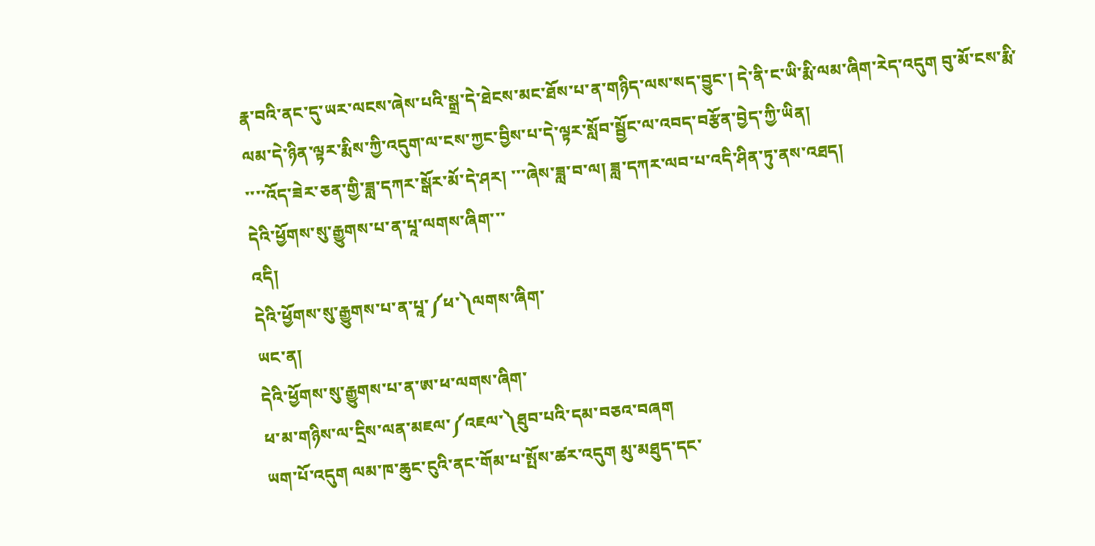རྣ་བའི་ནང་དུ་ཡར་ལངས་ཞེས་པའི་སྒྲ་དེ་ཐེངས་མང་ཐོས་པ་ན་གཉིད་ལས་སད་བྱུང་། དེ་ནི་ང་ཡི་རྨི་ལམ་ཞིག་རེད་འདུག བུ་མོ་ངས་རྨི་ལམ་དེ་ཉིན་ལྟར་རྨིས་ཀྱི་འདུག་ལ་ངས་ཀྱང་བྱིས་པ་དེ་ལྟར་སློབ་སྦྱོང་ལ་འབད་བརྩོན་བྱེད་ཀྱི་ཡིན།
་་་་འོད་ཟེར་ཅན་གྱི་ཟླ་དཀར་སྒོར་མོ་དེ་ཤར། ་་་ཞེས་ཟླ་བ་ལ། ཟླ་དཀར་ལབ་པ་འདི་ཤིན་ཏུ་ནས་འཐད།
དེའི་ཕྱོགས་སུ་རྒྱུགས་པ་ན་པཱ་ལགས་ཞིག་་་
འདི།
དེའི་ཕྱོགས་སུ་རྒྱུགས་པ་ན་པཱ་༼ཕ་༽ལགས་ཞིག་
ཡང་ན།
དེའི་ཕྱོགས་སུ་རྒྱུགས་པ་ན་ཨ་ཕ་ལགས་ཞིག་
ཕ་མ་གཉིས་ལ་དྲིས་ལན་མཇལ་༼འཇལ་༽ཐུབ་པའི་དམ་བཅའ་བཞག
ཡག་པོ་འདུག ལམ་ཁ་ཆུང་ངུའི་ནང་གོམ་པ་སྤོས་ཚར་འདུག མུ་མཐུད་དང་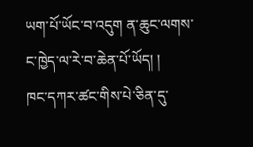ཡག་པོ་ཡོང་བ་འདུག ན་ཆུང་ལགས་ང་ཁྱེད་ལ་རེ་བ་ཆེན་པོ་ཡོད། །
ཁང་དཀར་ཚང་གིས་པེ་ཅིན་དུ་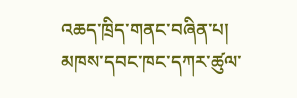འཆད་ཁྲིད་གནང་བཞིན་པ།
མཁས་དབང་ཁང་དཀར་ཚུལ་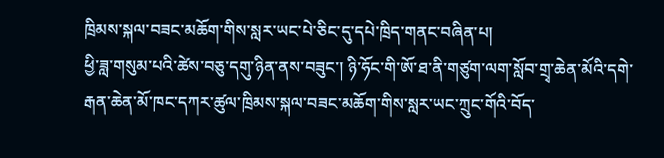ཁྲིམས་སྐལ་བཟང་མཆོག་གིས་སླར་ཡང་པེ་ཅིང་དུ་དཔེ་ཁྲིད་གནང་བཞིན་པ།
ཕྱི་ཟླ་གསུམ་པའི་ཚེས་བཅུ་དགུ་ཉིན་ནས་བཟུང་། ཉི་ཧོང་གི་ཨོ་ཐ་ནི་གཙུག་ལག་སློབ་གྲྭ་ཆེན་མོའི་དགེ་རྒན་ཆེན་མོ་ཁང་དཀར་ཚུལ་ཁྲིམས་སྐལ་བཟང་མཆོག་གིས་སླར་ཡང་ཀྲུང་གོའི་བོད་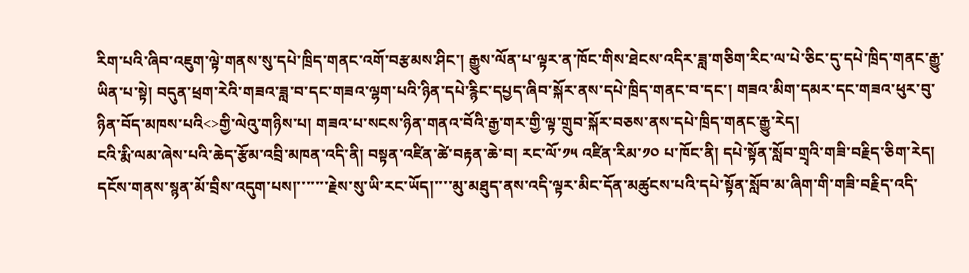རིག་པའི་ཞིབ་འཇུག་ལྟེ་གནས་སུ་དཔེ་ཁྲིད་གནང་འགོ་བརྩམས་ཤིང་། རྒྱུས་ལོན་པ་ལྟར་ན་ཁོང་གིས་ཐེངས་འདིར་ཟླ་གཅིག་རིང་ལ་པེ་ཅིང་དུ་དཔེ་ཁྲིད་གནང་རྒྱུ་ཡིན་པ་སྟེ། བདུན་ཕྲག་རེའི་གཟའ་ཟླ་བ་དང་གཟའ་ལྷག་པའི་ཉིན་དཔེ་རྙིང་དཔྱད་ཞིབ་སྐོར་ནས་དཔེ་ཁྲིད་གནང་བ་དང་། གཟའ་མིག་དམར་དང་གཟའ་ཕུར་བུ་ཉིན་བོད་མཁས་པའི<>གྱི་ལེའུ་གཉིས་པ། གཟའ་པ་སངས་ཉིན་གནའ་བོའི་རྒྱ་གར་གྱི་ལྟ་གྲུབ་སྐོར་བཅས་ནས་དཔེ་ཁྲིད་གནང་རྒྱུ་རེད།
ངའི་རྨི་ལམ་ཞེས་པའི་ཆེད་རྩོམ་འབྲི་མཁན་འདི་ནི། བསྟན་འཛིན་ཚེ་བརྟན་ཆེ་བ། རང་ལོ་༡༥ འཛིན་རིམ་༡༠ པ་ཁོང་ནི། དཔེ་སྟོན་སློབ་གྲྭའི་གཟི་བརྗིད་ཅིག་རེད།
དངོས་གནས་སྙན་མོ་བྲིས་འདུག་པས།་་་་་་་རྗེས་སུ་ཡི་རང་ཡོད།་་་་མུ་མཐུད་ནས་འདི་ལྟར་མིང་དོན་མཚུངས་པའི་དཔེ་སྟོན་སློབ་མ་ཞིག་གི་གཟི་བརྗིད་འདི་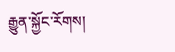རྒྱུན་སྐྱོང་རོགས།